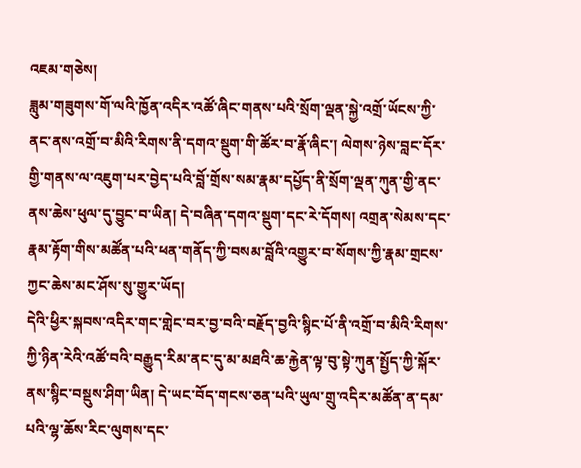འཇམ་གཅེས།
ཟླུམ་གཟུགས་གོ་ལའི་ཁྱོན་འདིར་འཚོ་ཞིང་གནས་པའི་སྲོག་ལྡན་སྐྱེ་འགྲོ་ཡོངས་ཀྱི་ནང་ནས་འགྲོ་བ་མིའི་རིགས་ནི་དགའ་སྡུག་གི་ཚོར་བ་རྣོ་ཞིང་། ལེགས་ཉེས་བླང་དོར་གྱི་གནས་ལ་འཇུག་པར་བྱེད་པའི་བློ་གྲོས་སམ་རྣམ་དཔྱོད་ནི་སྲོག་ལྡན་ཀུན་གྱི་ནང་ནས་ཆེས་ཕུལ་དུ་བྱུང་བ་ཡིན། དེ་བཞིན་དགའ་སྡུག་དང་རེ་དོགས། འགྲན་སེམས་དང་རྣམ་རྟོག་གིས་མཚོན་པའི་ཕན་གནོད་ཀྱི་བསམ་བློའི་འགྱུར་བ་སོགས་ཀྱི་རྣམ་གྲངས་ཀྱང་ཆེས་མང་ཤོས་སུ་གྱུར་ཡོད།
དེའི་ཕྱིར་སྐབས་འདིར་གང་གླེང་བར་བྱ་བའི་བརྗོད་བྱའི་སྙིང་པོ་ནི་འགྲོ་བ་མིའི་རིགས་ཀྱི་ཉིན་རེའི་འཚོ་བའི་བརྒྱུད་རིམ་ནང་དུ་མ་མཐའི་ཆ་རྐྱེན་ལྟ་བུ་སྟེ་ཀུན་སྤྱོད་ཀྱི་སྐོར་ནས་སྙིང་བསྡུས་ཤིག་ཡིན། དེ་ཡང་བོད་གངས་ཅན་པའི་ཡུལ་གྲུ་འདིར་མཚོན་ན་དམ་པའི་ལྷ་ཆོས་རིང་ལུགས་དང་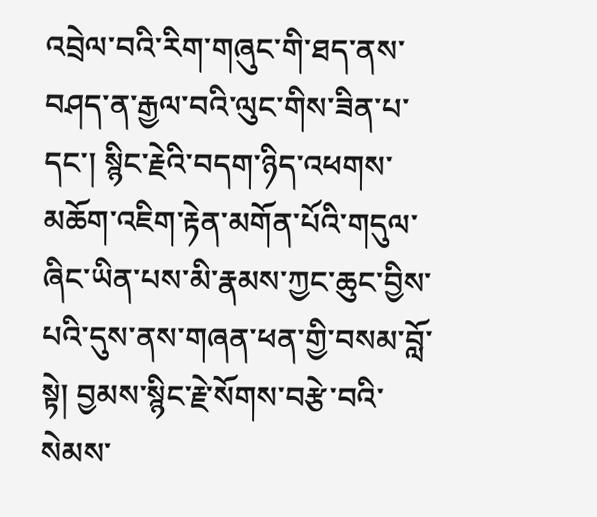འབྲེལ་བའི་རིག་གཞུང་གི་ཐད་ནས་བཤད་ན་རྒྱལ་བའི་ལུང་གིས་ཟིན་པ་དང་། སྙིང་རྗེའི་བདག་ཉིད་འཕགས་མཆོག་འཇིག་རྟེན་མགོན་པོའི་གདུལ་ཞིང་ཡིན་པས་མི་རྣམས་ཀྱང་ཆུང་བྱིས་པའི་དུས་ནས་གཞན་ཕན་གྱི་བསམ་བློ་སྟེ། བྱམས་སྙིང་རྗེ་སོགས་བརྩེ་བའི་སེམས་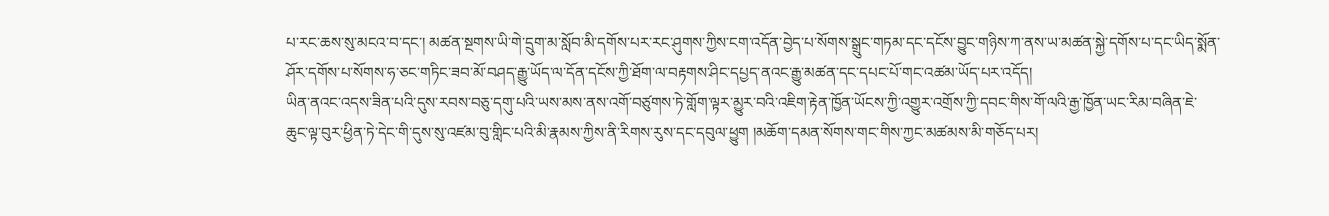པ་རང་ཆས་སུ་མངའ་བ་དང་། མཚན་སྔགས་ཡི་གེ་དྲུག་མ་སློབ་མི་དགོས་པར་རང་ཤུགས་ཀྱིས་ངག་འདོན་བྱེད་པ་སོགས་སྒྲུང་གཏམ་དང་དངོས་བྱུང་གཉིས་ཀ་ནས་ཡ་མཚན་སྐྱེ་དགོས་པ་དང་ཡིད་སྨོན་ཤོར་དགོས་པ་སོགས་ཧ་ཅང་གཏིང་ཟབ་མོ་བཤད་རྒྱུ་ཡོད་ལ་དོན་དངོས་ཀྱི་ཐོག་ལ་བརྟགས་ཤིང་དཔྱད་ནའང་རྒྱུ་མཚན་དང་དཔང་པོ་གང་འཚམ་ཡོད་པར་འདོད།
ཡིན་ནའང་འདས་ཟིན་པའི་དུས་རབས་བཅུ་དགུ་པའི་ཡས་མས་ནས་འགོ་བཙུགས་ཏེ་གློག་ལྟར་མྱུར་བའི་འཇིག་རྟེན་ཁྱོན་ཡོངས་ཀྱི་འགྱུར་འགྲོས་ཀྱི་དབང་གིས་གོ་ལའི་རྒྱ་ཁྱོན་ཡང་རིམ་བཞིན་ཇེ་ཆུང་ལྟ་བུར་ཕྱིན་ཏེ་དེང་གི་དུས་སུ་འཛམ་བུ་གླིང་པའི་མི་རྣམས་ཀྱིས་ནི་རིགས་རུས་དང་དབུལ་ཕྱུག །མཆོག་དམན་སོགས་གང་གིས་ཀྱང་མཚམས་མི་གཅོད་པར།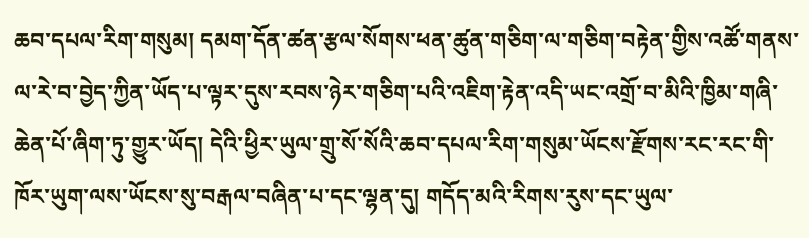ཆབ་དཔལ་རིག་གསུམ། དམག་དོན་ཚན་རྩལ་སོགས་ཕན་ཚུན་གཅིག་ལ་གཅིག་བརྟེན་གྱིས་འཚོ་གནས་ལ་རེ་བ་བྱེད་ཀྱིན་ཡོད་པ་ལྟར་དུས་རབས་ཉེར་གཅིག་པའི་འཇིག་རྟེན་འདི་ཡང་འགྲོ་བ་མིའི་ཁྱིམ་གཞི་ཆེན་པོ་ཞིག་ཏུ་གྱུར་ཡོད། དེའི་ཕྱིར་ཡུལ་གྲུ་སོ་སོའི་ཆབ་དཔལ་རིག་གསུམ་ཡོངས་རྫོགས་རང་རང་གི་ཁོར་ཡུག་ལས་ཡོངས་སུ་བརྒལ་བཞིན་པ་དང་ལྷན་དུ། གདོད་མའི་རིགས་རུས་དང་ཡུལ་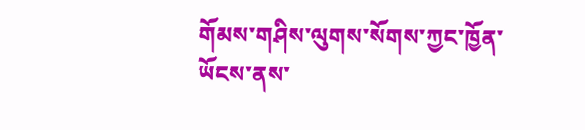གོམས་གཤིས་ལུགས་སོགས་ཀྱང་ཁྱོན་ཡོངས་ནས་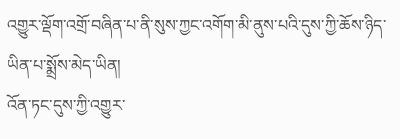འགྱུར་ལྡོག་འགྲོ་བཞིན་པ་ནི་སུས་ཀྱང་འགོག་མི་ནུས་པའི་དུས་ཀྱི་ཆོས་ཉིད་ཡིན་པ་སྨྲོས་མེད་ཡིན།
འོན་ཏང་དུས་ཀྱི་འགྱུར་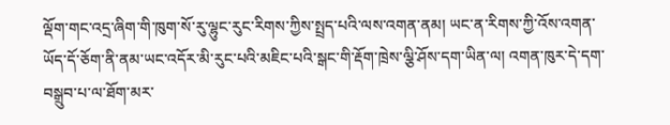ལྡོག་གང་འདྲ་ཞིག་གི་ཁུག་སོ་རུ་ལྷུང་རུང་རིགས་ཀྱིས་སྤྲད་པའི་ལས་འགན་ནམ། ཡང་ན་རིགས་ཀྱི་འོས་འགན་ཡོད་དོ་ཅོག་ནི་ནམ་ཡང་འདོར་མི་རུང་པའི་མཇིང་པའི་སྒང་གི་རྡོག་ཁྲེས་ལྕི་ཤོས་དག་ཡིན་ལ། འགན་ཁུར་དེ་དག་བསྒྲུབ་པ་ལ་ཐོག་མར་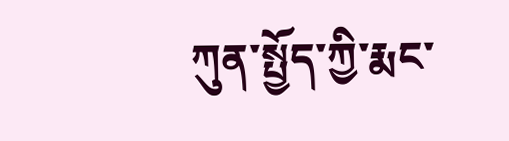ཀུན་སྤྱོད་ཀྱི་རྨང་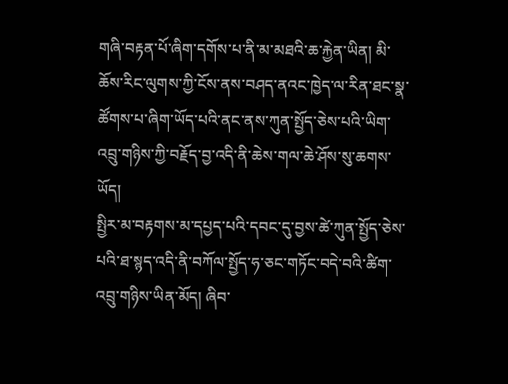གཞི་བརྟན་པོ་ཞིག་དགོས་པ་ནི་མ་མཐའི་ཆ་རྐྱེན་ཡིན། མི་ཆོས་རིང་ལུགས་ཀྱི་ངོས་ནས་བཤད་ནའང་ཁྱེད་ལ་རིན་ཐང་སྣ་ཚོགས་པ་ཞིག་ཡོད་པའི་ནང་ནས་ཀུན་སྤྱོད་ཅེས་པའི་ཡིག་འབྲུ་གཉིས་ཀྱི་བརྗོད་བྱ་འདི་ནི་ཆེས་གལ་ཆེ་ཤོས་སུ་ཆགས་ཡོད།
སྤྱིར་མ་བརྟགས་མ་དཔྱད་པའི་དབང་དུ་བྱས་ཚེ་ཀུན་སྤྱོད་ཅེས་པའི་ཐ་སྙད་འདི་ནི་བཀོལ་སྤྱོད་ཧ་ཅང་གཏོང་བདེ་བའི་ཚིག་འབྲུ་གཉིས་ཡིན་མོད། ཞིབ་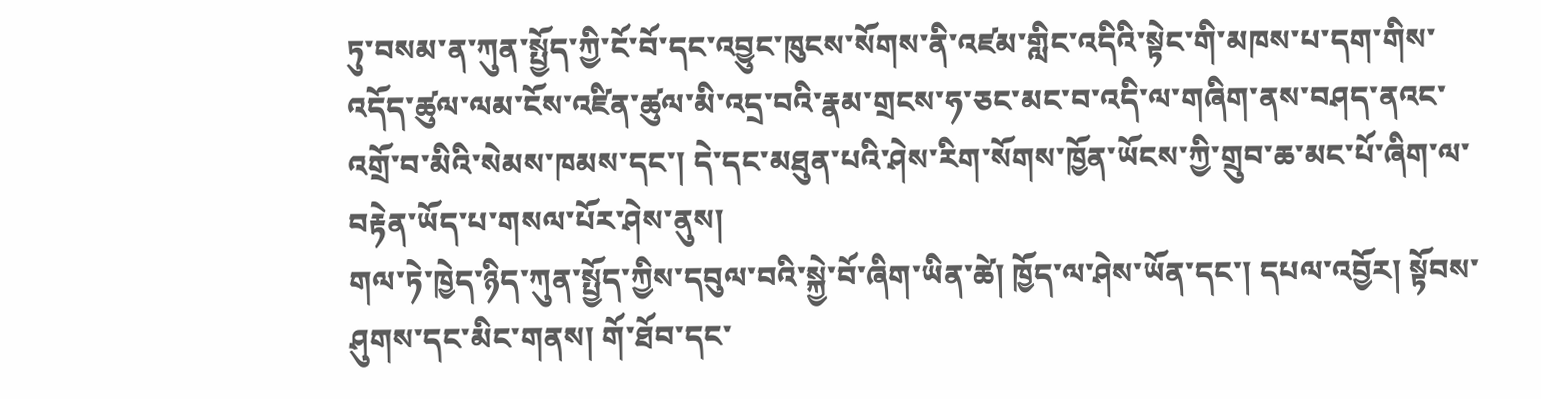ཏུ་བསམ་ན་ཀུན་སྤྱོད་ཀྱི་ངོ་བོ་དང་འབྱུང་ཁུངས་སོགས་ནི་འཛམ་གླིང་འདིའི་སྟེང་གི་མཁས་པ་དག་གིས་འདོད་ཚུལ་ལམ་ངོས་འཛིན་ཚུལ་མི་འདྲ་བའི་རྣམ་གྲངས་ཧ་ཅང་མང་བ་འདི་ལ་གཞིག་ནས་བཤད་ནའང་འགྲོ་བ་མིའི་སེམས་ཁམས་དང་། དེ་དང་མཐུན་པའི་ཤེས་རིག་སོགས་ཁྱོན་ཡོངས་ཀྱི་གྲུབ་ཆ་མང་པོ་ཞིག་ལ་བརྟེན་ཡོད་པ་གསལ་པོར་ཤེས་ནུས།
གལ་ཏེ་ཁྱེད་ཉིད་ཀུན་སྤྱོད་ཀྱིས་དབུལ་བའི་སྐྱེ་བོ་ཞིག་ཡིན་ཚེ། ཁྱོད་ལ་ཤེས་ཡོན་དང་། དཔལ་འབྱོར། སྟོབས་ཤུགས་དང་མིང་གནས། གོ་ཐོབ་དང་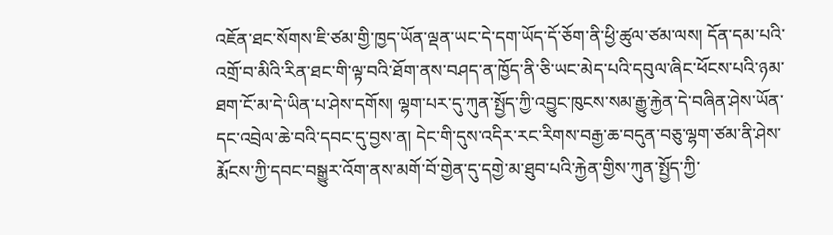འཇོན་ཐང་སོགས་ཇི་ཙམ་གྱི་ཁྱད་ཡོན་ལྡན་ཡང་དེ་དག་ཡོད་དོ་ཅོག་ནི་ཕྱི་ཚུལ་ཙམ་ལས། དོན་དམ་པའི་འགྲོ་བ་མིའི་རིན་ཐང་གི་ལྟ་བའི་ཐོག་ནས་བཤད་ན་ཁྱོད་ནི་ཅི་ཡང་མེད་པའི་དབུལ་ཞིང་ཕོངས་པའི་ཉམ་ཐག་ངོ་མ་དེ་ཡིན་པ་ཤེས་དགོས། ལྷག་པར་དུ་ཀུན་སྤྱོད་ཀྱི་འབྱུང་ཁུངས་སམ་རྒྱུ་རྐྱེན་དེ་བཞིན་ཤེས་ཡོན་དང་འབྲེལ་ཆེ་བའི་དབང་དུ་བྱས་ན། དེང་གི་དུས་འདིར་རང་རིགས་བརྒྱ་ཆ་བདུན་བཅུ་ལྷག་ཙམ་ནི་ཤེས་རྨོངས་ཀྱི་དབང་བསྒྱུར་འོག་ནས་མགོ་བོ་གྱེན་དུ་དགྱེ་མ་ཐུབ་པའི་རྐྱེན་གྱིས་ཀུན་སྤྱོད་ཀྱི་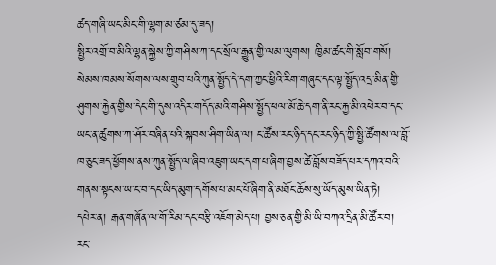ཚད་གཞི་ཡང་མིང་གི་ལྷག་མ་ཙམ་དུ་ཟད།
སྤྱིར་འགྲོ་བ་མིའི་ལྷན་སྐྱེས་ཀྱི་གཤིས་ཀ་དང་སྲོལ་རྒྱུན་གྱི་ལམ་ལུགས། ཁྱིམ་ཚང་གི་སློབ་གསོ། སེམས་ཁམས་སོགས་ལས་གྲུབ་པའི་ཀུན་སྤྱོད་དེ་དག་ཀྱང་ཕྱིའི་རིག་གཞུང་དང་ལྟ་སྤྱོད་འདྲ་མིན་གྱི་ཤུགས་རྐྱེན་གྱིས་དེང་གི་དུས་འདིར་གདོད་མའི་གཤིས་སྤྱོད་ཕལ་མོ་ཆེ་དག་ནི་རང་རྐྱ་མི་འཕེར་བ་དང་ཡང་ན་ཚུགས་ཀ་ཤོར་བཞིན་པའི་སྐབས་ཤིག་ཡིན་ལ། ང་ཚོས་རང་ཉིད་དང་རང་ཉིད་ཀྱི་སྤྱི་ཚོགས་ལ་བློ་ཁ་ཅུང་ཟད་ཕྱོགས་ནས་ཀུན་སྤྱོད་ལ་ཞིབ་འཇུག་ཡང་དག་པ་ཞིག་བྱས་ཚེ་བློས་བཟོད་པར་དཀའ་བའི་གནས་སྟངས་ཡ་ང་བ་དང་ཡིད་མུག་དགོས་པ་མང་པོ་ཞིག་ནི་མཐོང་ཆོས་སུ་ཡོད་མུས་ཡིན་ཏེ།
དཔེར་ན། རྒན་གཞོན་ལ་གོ་རིམ་དང་བརྩི་འཇོག་མེད་པ། བྱས་ཅན་གྱི་མི་ཡི་བཀའ་དྲིན་མི་ཚོར་བ། རང་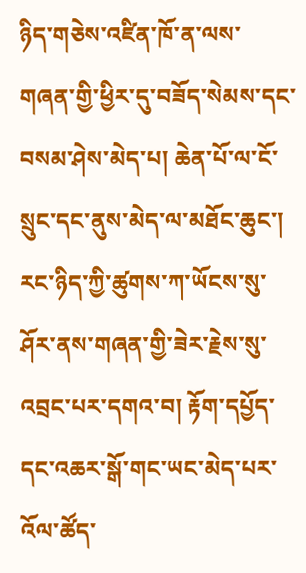ཉིད་གཅེས་འཛིན་ཁོ་ན་ལས་གཞན་གྱི་ཕྱིར་དུ་བཟོད་སེམས་དང་བསམ་ཤེས་མེད་པ། ཆེན་པོ་ལ་ངོ་སྲུང་དང་ནུས་མེད་ལ་མཐོང་ཆུང་། རང་ཉིད་ཀྱི་ཚུགས་ཀ་ཡོངས་སུ་ཤོར་ནས་གཞན་གྱི་ཟེར་རྗེས་སུ་འབྲང་པར་དགའ་བ། རྟོག་དཔྱོད་དང་འཆར་སྒོ་གང་ཡང་མེད་པར་འོལ་ཚོད་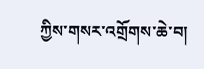ཀྱིས་གསར་འགྲོགས་ཆེ་བ།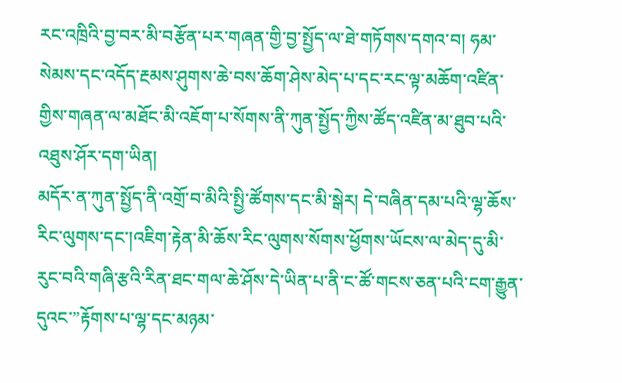རང་འཁྲིའི་བྱ་བར་མི་བརྩོན་པར་གཞན་གྱི་བྱ་སྤྱོད་ལ་ཐེ་གཏོགས་དགའ་བ། ཧམ་སེམས་དང་འདོད་རྔམས་ཤུགས་ཆེ་བས་ཆོག་ཤེས་མེད་པ་དང་རང་ལྟ་མཆོག་འཛིན་གྱིས་གཞན་ལ་མཐོང་མི་འཇོག་པ་སོགས་ནི་ཀུན་སྤྱོད་ཀྱིས་ཚོད་འཛིན་མ་ཐུབ་པའི་འཐུས་ཤོར་དག་ཡིན།
མདོར་ན་ཀུན་སྤྱོད་ནི་འགྲོ་བ་མིའི་སྤྱི་ཚོགས་དང་མི་སྒེར། དེ་བཞིན་དམ་པའི་ལྷ་ཆོས་རིང་ལུགས་དང་།འཇིག་རྟེན་མི་ཆོས་རིང་ལུགས་སོགས་ཕྱོགས་ཡོངས་ལ་མེད་དུ་མི་རུང་བའི་གཞི་རྩའི་རིན་ཐང་གལ་ཆེ་ཤོས་དེ་ཡིན་པ་ནི་ང་ཚོ་གངས་ཅན་པའི་ངག་རྒྱུན་དུའང་”རྟོགས་པ་ལྷ་དང་མཉམ་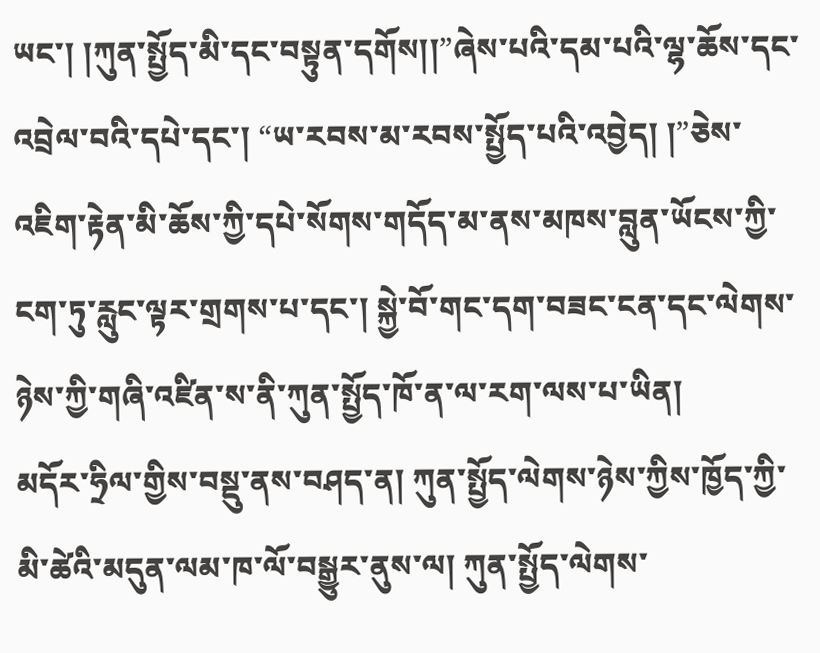ཡང་། །ཀུན་སྤྱོད་མི་དང་བསྟུན་དགོས།།”ཞེས་པའི་དམ་པའི་ལྷ་ཆོས་དང་འབྲེལ་བའི་དཔེ་དང་། “ཡ་རབས་མ་རབས་སྤྱོད་པའི་འབྱེད། །”ཅེས་འཇིག་རྟེན་མི་ཆོས་ཀྱི་དཔེ་སོགས་གདོད་མ་ནས་མཁས་བླུན་ཡོངས་ཀྱི་ངག་ཏུ་རླུང་ལྟར་གྲགས་པ་དང་། སྐྱེ་བོ་གང་དག་བཟང་ངན་དང་ལེགས་ཉེས་ཀྱི་གཞི་འཛིན་ས་ནི་ཀུན་སྤྱོད་ཁོ་ན་ལ་རག་ལས་པ་ཡིན།
མདོར་ཧྲིལ་གྱིས་བསྡུ་ནས་བཤད་ན། ཀུན་སྤྱོད་ལེགས་ཉེས་ཀྱིས་ཁྱོད་ཀྱི་མི་ཚེའི་མདུན་ལམ་ཁ་ལོ་བསྒྱུར་ནུས་ལ། ཀུན་སྤྱོད་ལེགས་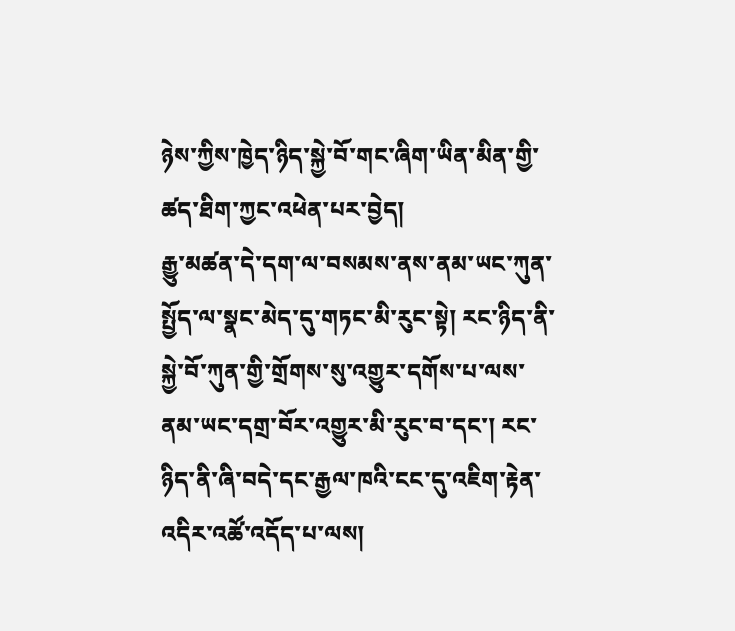ཉེས་ཀྱིས་ཁྱེད་ཉིད་སྐྱེ་བོ་གང་ཞིག་ཡིན་མིན་གྱི་ཚད་ཐིག་ཀྱང་འཕེན་པར་བྱེད།
རྒྱུ་མཚན་དེ་དག་ལ་བསམས་ནས་ནམ་ཡང་ཀུན་སྤྱོད་ལ་སྣང་མེད་དུ་གཏང་མི་རུང་སྟེ། རང་ཉིད་ནི་སྐྱེ་བོ་ཀུན་གྱི་གྲོགས་སུ་འགྱུར་དགོས་པ་ལས་ནམ་ཡང་དགྲ་བོར་འགྱུར་མི་རུང་བ་དང་། རང་ཉིད་ནི་ཞི་བདེ་དང་རྒྱལ་ཁའི་ངང་དུ་འཇིག་རྟེན་འདིར་འཚོ་འདོད་པ་ལས།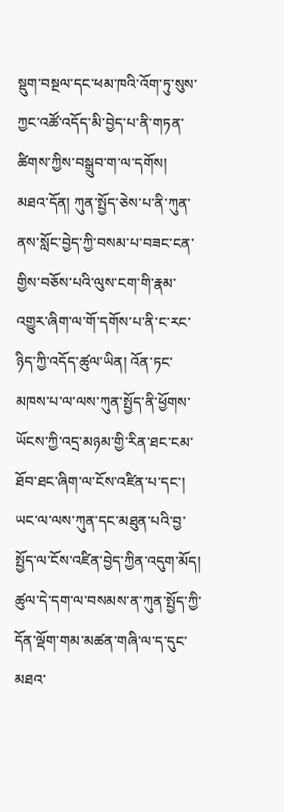སྡུག་བསྔལ་དང་ཕམ་ཁའི་འོག་ཏུ་སུས་ཀྱང་འཚོ་འདོད་མི་བྱེད་པ་ནི་གཏན་ཚིགས་ཀྱིས་བསྒྲུབ་ག་ལ་དགོས།
མཐའ་དོན། ཀུན་སྤྱོད་ཅེས་པ་ནི་ཀུན་ནས་སློང་བྱེད་ཀྱི་བསམ་པ་བཟང་ངན་གྱིས་བཅོས་པའི་ལུས་ངག་གི་རྣམ་འགྱུར་ཞིག་ལ་གོ་དགོས་པ་ནི་ང་རང་ཉིད་ཀྱི་འདོད་ཚུལ་ཡིན། འོན་ཏང་མཁས་པ་ལ་ལས་ཀུན་སྤྱོད་ནི་ཕྱོགས་ཡོངས་ཀྱི་འདྲ་མཉམ་གྱི་རིན་ཐང་ངམ་ཐོབ་ཐང་ཞིག་ལ་ངོས་འཛིན་པ་དང་། ཡང་ལ་ལས་ཀུན་དང་མཐུན་པའི་བྱ་སྤྱོད་ལ་ངོས་འཛིན་བྱེད་ཀྱིན་འདུག་མོད། ཚུལ་དེ་དག་ལ་བསམས་ན་ཀུན་སྤྱོད་ཀྱི་དོན་ལྡོག་གམ་མཚན་གཞི་ལ་ད་དུང་མཐའ་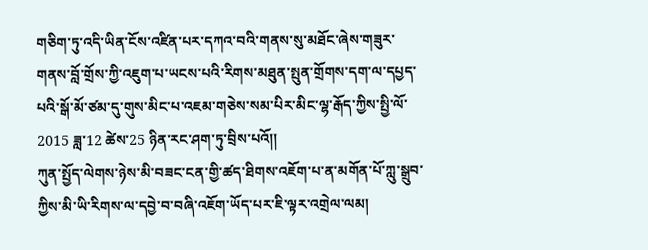གཅིག་ཏུ་འདི་ཡིན་ངོས་འཛིན་པར་དཀའ་བའི་གནས་སུ་མཐོང་ཞེས་གཟུར་གནས་བློ་གྲོས་ཀྱི་འཇུག་པ་ཡངས་པའི་རིགས་མཐུན་སྤུན་གྲོགས་དག་ལ་དཔྱད་པའི་སྒོ་མོ་ཙམ་དུ་གུས་མིང་པ་འཇམ་གཅེས་སམ་པིར་མིང་ལྷ་རྒོད་ཀྱིས་སྤྱི་ལོ་2015 ཟླ་12 ཚེས་25 ཉིན་རང་ཤག་ཏུ་བྲིས་པའོ།།
ཀུན་སྤྱོད་ལེགས་ཉེས་མི་བཟང་ངན་གྱི་ཚད་ཐིགས་འཇོག་པ་ན་མགོན་པོ་ཀླུ་སྒྲུབ་ཀྱིས་མི་ཡི་རིགས་ལ་དབྱེ་བ་བཞི་འཇོག་ཡོད་པར་ཇི་ལྟར་འགྲེལ་ལམ།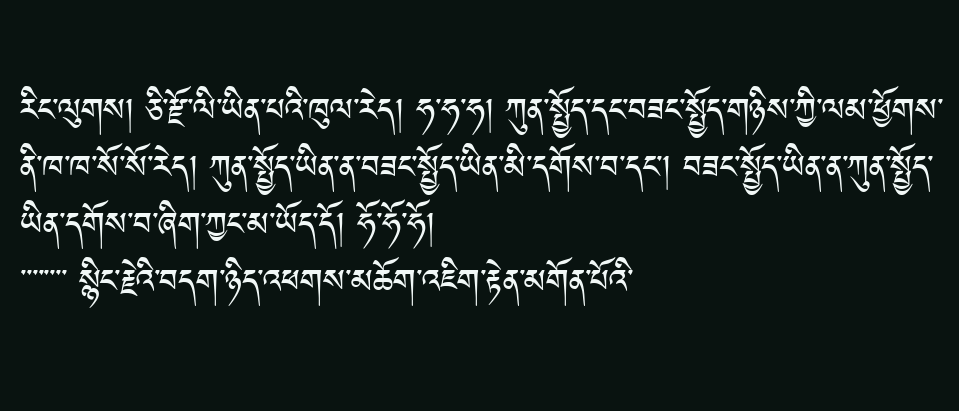རིང་ལུགས། ཅི་རྫོ་ལི་ཡིན་པའི་ཁུལ་རེད། ཧ་ཧ་ཧ། ཀུན་སྤྱོད་དང་བཟང་སྤྱོད་གཉིས་ཀྱི་ལམ་ཕྱོགས་ནི་ཁ་ཁ་སོ་སོ་རེད། ཀུན་སྤྱོད་ཡིན་ན་བཟང་སྤྱོད་ཡིན་མི་དགོས་བ་དང་། བཟང་སྤྱོད་ཡིན་ན་ཀུན་སྤྱོད་ཡིན་དགོས་བ་ཞིག་ཀྱང་མ་ཡོད་དོ། ཧོ་ཧོ་ཧོ།
་་་་་་་་ སྙིང་རྗེའི་བདག་ཉིད་འཕགས་མཆོག་འཇིག་རྟེན་མགོན་པོའི་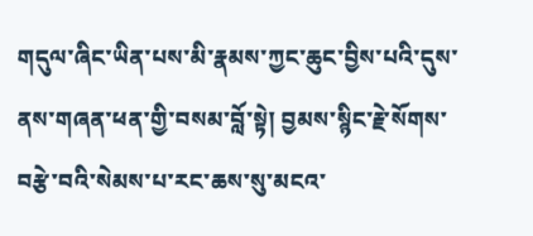གདུལ་ཞིང་ཡིན་པས་མི་རྣམས་ཀྱང་ཆུང་བྱིས་པའི་དུས་ནས་གཞན་ཕན་གྱི་བསམ་བློ་སྟེ། བྱམས་སྙིང་རྗེ་སོགས་བརྩེ་བའི་སེམས་པ་རང་ཆས་སུ་མངའ་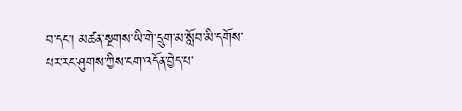བ་དང་། མཚན་སྔགས་ཡི་གེ་དྲུག་མ་སློབ་མི་དགོས་པར་རང་ཤུགས་ཀྱིས་ངག་འདོན་བྱེད་པ་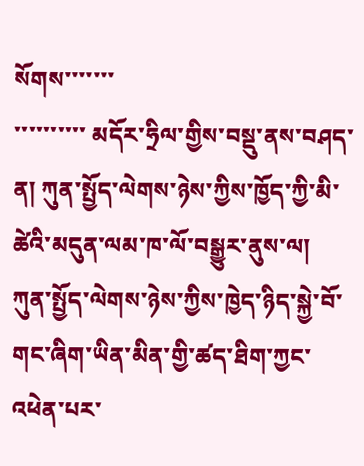སོགས་་་་་་་
་་་་་་་་་་ མདོར་ཧྲིལ་གྱིས་བསྡུ་ནས་བཤད་ན། ཀུན་སྤྱོད་ལེགས་ཉེས་ཀྱིས་ཁྱོད་ཀྱི་མི་ཚེའི་མདུན་ལམ་ཁ་ལོ་བསྒྱུར་ནུས་ལ། ཀུན་སྤྱོད་ལེགས་ཉེས་ཀྱིས་ཁྱེད་ཉིད་སྐྱེ་བོ་གང་ཞིག་ཡིན་མིན་གྱི་ཚད་ཐིག་ཀྱང་འཕེན་པར་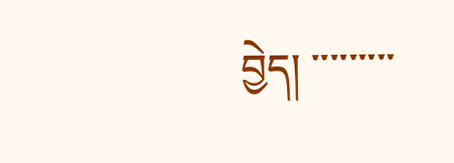བྱེད། ་་་་་་་་་